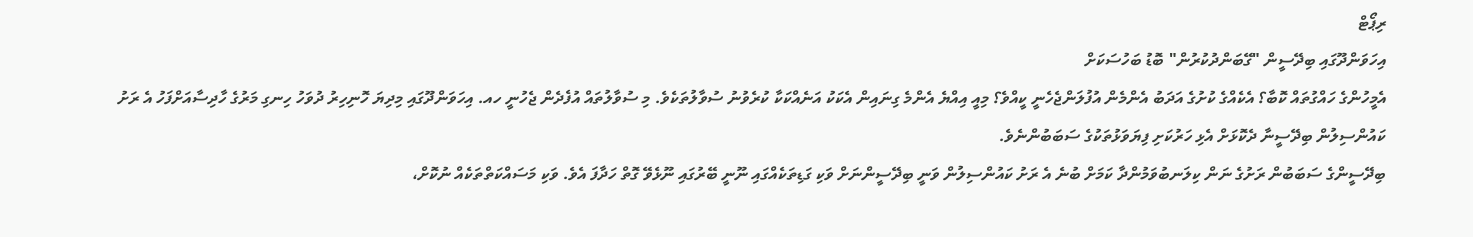ރިޕޯޓް
އިހަވަންދޫގައި ބިދޭސީން "ގޭބަންދުކުރުން" ބޮޑު ބަހުސަކަށް
އެމީހުންގެ ހައްގުތައް ކޮބާ؟ އެކެއްގެ ކުށުގެ އަދަބު އެންމެން އުފުލަންޖެހެނީ ކީއްވެ؟ މިއީ އިއްޔެ އެންމެ ގިނައިން އެކަކު އަނެއްކަކާ ކުރެވުނު ސުވާލުތަކެވެ. މި ސުވާލުތައް އުފެދެން ޖެހުނީ ހއ. އިހަވަންދޫގައި މިދިޔަ ހޮނިހިރު ދުވަހު ހިނގި މަރުގެ ހާދިސާއަށްފަހު އެ ރަށު ކައުންސިލުން ބިދޭސީނާ ދެކޮޅަށް އެޅި ހަރުކަށި ފިޔަވަޅުތަކުގެ ސަބަބުންނެވެ.
ބިދޭސީންގެ ސަބަބުން ރަށުގެ ނަން ކިލަނބުވަމުންދާ ކަމަށް ބުނެ އެ ރަށު ކައުންސިލުން ވަނީ ބިދޭސީންނަށް ވަކި ގަޑިތަކެއްގައި ނޫނީ ބޭރުގައި ނޫޅެވޭ ގޮތް ހަދާފަ އެވެ. ވަކި މަސައްކަތްތަކެއް ނުކޮށް،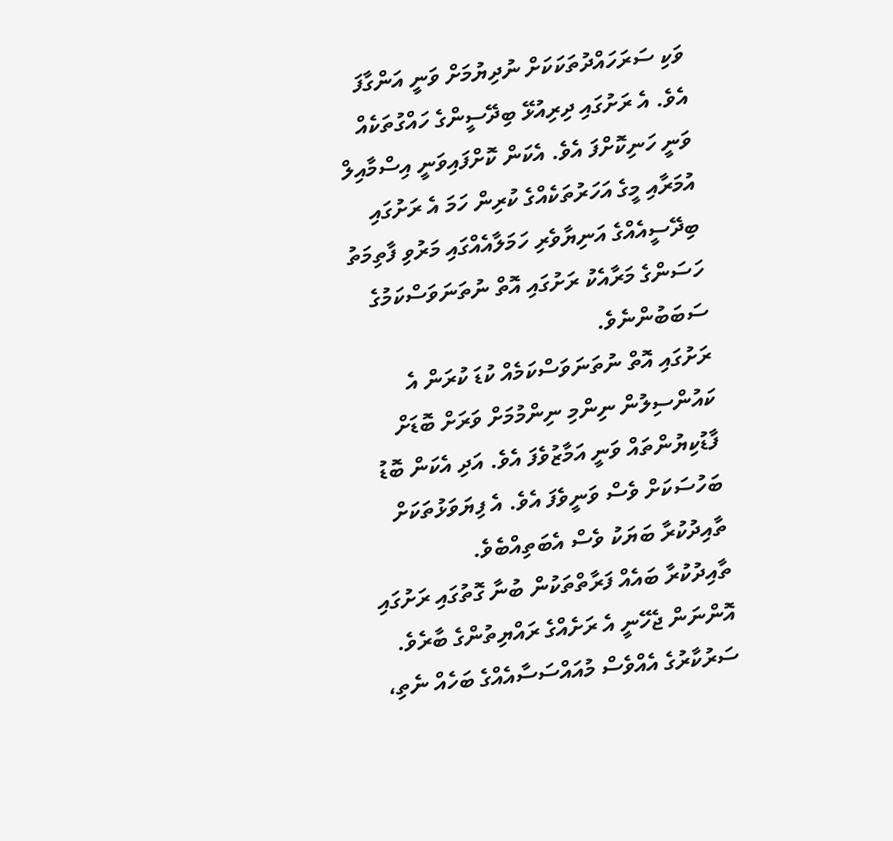ވަކި ސަރަހައްދުތަކަކަށް ނުދިޔުމަށް ވަނީ އަންގާފަ އެވެ. އެ ރަށުގައި ދިރިއުޅޭ ބިދޭސީންގެ ހައްގުތަކެއް ވަނީ ހަނިކޮށްފަ އެވެ. އެކަން ކޮށްފައިވަނީ އިސްމާއިލް އުމަރާއި މީގެ އަހަރުތަކެއްގެ ކުރިން ހަމަ އެ ރަށުގައި ބިދޭސީއެއްގެ އަނިޔާވެރި ހަމަލާއެއްގައި މަރުވި ފާތިމަތު ހަސަންގެ މަރާއެކު ރަށުގައި އޮތް ނުތަނަވަސްކަމުގެ ސަބަބުންނެވެ.
ރަށުގައި އޮތް ނުތަނަވަސްކަމެއް ކުޑަ ކުރަން އެ ކައުންސިލުން ނިންމި ނިންމުމަށް ވަރަށް ބޮޑަށް ފާޑުކިޔުންތައް ވަނީ އަމާޒުވެފަ އެވެ. އަދި އެކަން ބޮޑު ބަހުސަކަށް ވެސް ވަނީވެފަ އެވެ. އެ ފިޔަވަޅުތަކަށް ތާއިދުކުރާ ބަޔަކު ވެސް އެބަތިއްބެވެ.
ތާއިދުކުރާ ބައެއް ފަރާތްތަކުން ބުނާ ގޮތުގައި ރަށުގައި އޮންނަން ޖެހޭނީ އެ ރަށެއްގެ ރައްޔިތުންގެ ބާރެވެ. ސަރުކާރުގެ އެއްވެސް މުއައްސަސާއެއްގެ ބަހެއް ނެތި،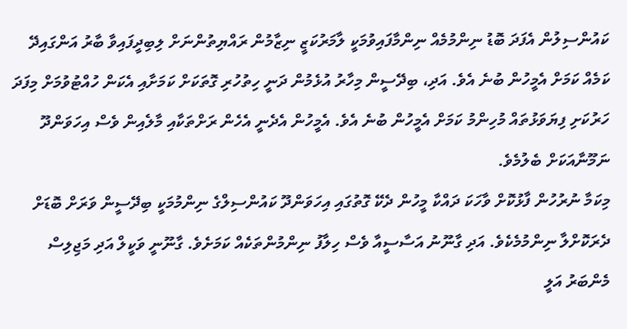ކައުންސިލުން އެފަދަ ބޮޑު ނިންމުމެއް ނިންމާފައިވުމަކީ ލާމަރުކަޒީ ނިޒާމުން ރައްޔިތުންނަށް ލިބިދީފައިވާ ބާރު އަންގައިދޭ ކަމެއް ކަމަށް އެމީހުން ބުނެ އެވެ. އަދި، ބިދޭސީން މިހާރު އުޅެމުން ދަނީ ހިތުހުރި ގޮތަކަށް ކަމަށާއި އެކަން ހުއްޓުވުމަށް މިފަދަ ހަރުކަށި ފިޔަވަޅުތައް މުހިންމު ކަމަށް އެމީހުން ބުނެ އެވެ. އެމީހުން އެދެނީ އެހެން ރަށްތަކާއި މާލެއިން ވެސް އިހަވަންދޫ ނަމޫނާއަކަށް ބެލުމެވެ.
މިކަމާ ނުރުހުން ފާޅުކޮށް ވާހަކަ ދައްކާ މީހުން ދެކޭ ގޮތުގައި އިހަވަންދޫ ކައުންސިލްގެ ނިންމުމަކީ ބިދޭސީން ވަރަށް ބޮޑަށް ދެރަކޮށްލާ ނިންމުމެކެވެ. އަދި ގާނޫނު އަސާސީއާ ވެސް ހިލާފު ނިންމުންތަކެއް ކަމަށެވެ. ގާނޫނީ ވަކީލް އަދި މަޖިލިސް މެންބަރު އަލީ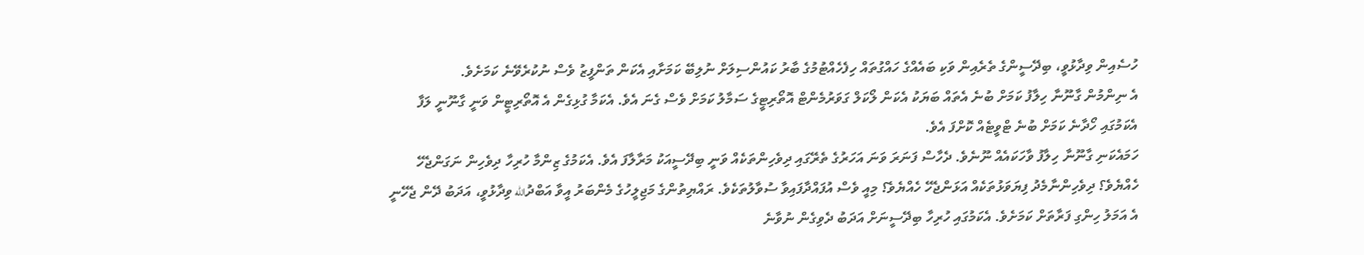ހުސެއިން ވިދާޅުވީ، ބިދޭސީންގެ ތެރެއިން ވަކި ބައެއްގެ ހައްގުތައް ހިފެހެއްޓުމުގެ ބާރު ކައުންސިލަށް ނުލިބޭ ކަމަށާއި އެކަން ތަންފީޒު ވެސް ނުކުރެވޭނެ ކަމަށެވެ.
އެ ނިންމުން ގާނޫނާ ހިލާފު ކަމަށް ބުނެ އެތައް ބަޔަކު އެކަން ލޯކަލް ގަވަރުމެންޓް އޮތޯރިޓީގެ ސަމާލު ކަމަށް ވެސް ގެނަ އެވެ. އެކަމާ ގުޅިގެން އެ އޮތޯރިޓީން ވަނީ ގާނޫނީ ލަފާ އެކަމުގައި ހޯދާނެ ކަމަށް ބުނެ ޓްވީޓެއް ކޮށްފަ އެވެ.
ހަމައެކަނި ގާނޫނާ ހިލާފު ވާހަކައެއް ނޫނެވެ. ދެހާސް ފަނަރަ ވަނަ އަހަރުގެ ތެރޭގައި ދިވެހިންތަކެއް ވަނީ ބިދޭސީއަކު މަރާލާފަ އެވެ. އެކަމުގެ ޒިންމާ ހުރިހާ ދިވެހިން ނަގަންޖެހޭ ހެއްޔެވެ؟ ދިވެހިންނާމެދު ފިޔަވަޅުތަކެއް އަޅަންޖެހޭ ހެއްޔެވެ؟ މިއީ ވެސް އުފައްދާފައިވާ ސުވާލުތަކެވެ. ރައްޔިތުންގެ މަޖިލީހުގެ މެންބަރު އީވާ އަބްދުالله ވިދާޅުވީ، އަދަބު ދޭން ޖެހޭނީ އެ އަމަލު ހިންގި ފަރާތަށް ކަމަށެވެ. އެކަމުގައި ހުރިހާ ބިދޭސީނަށް އަދަބު ދެވިގެން ނުވާނެ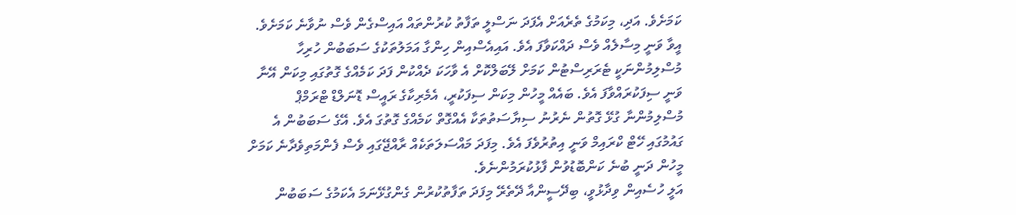ކަމަށެވެ. އަދި، މިކަމުގެ ތެރެއަށް އެފަދަ ނަސްލީ ތަފާތު ކުރުންތައް އައިސްގެން ވެސް ނުވާނެ ކަމަށެވެ.
އީވާ ވަނީ މިސާލެއް ވެސް ދައްކަވާފަ އެވެ. އައިއެސްއިން ހިންގާ އަމަލުތަކުގެ ސަބަބުން ހުރިހާ މުސްލިމުންނަކީ ޓެރަރިސްޓުން ކަމަށް ލޭބަލްކޮށް އެ ވާހަކަ ދެއްކުން ފަދަ ކަމެއްގެ ގޮތުގައި މިކަން އޭނާ ވަނީ ސިފަކުރައްވާފަ އެވެ. ބައެއް މީހުން މިކަން ސިފަކުރީ، އެމެރިކާގެ ރައީސް ޑޮނަލްޑް ޓްރަމްޕް މުސްލިމުންނާ ގުޅޭ ގޮތުން ނެރުނު ސިޔާސަތުތަކާ އެއްގޮތް ކަމެއްގެ ގޮތުގަ އެވެ. އޭގެ ސަބަބުން އެ ގައުމުގައި ހޭޓް ކްރައިމް ވަނީ އިތުރުވެފަ އެވެ. މިފަދަ މައްސަލަތަކެއް ރާއްޖޭގައި ވެސް ފެންމަތިވެދާނެ ކަމަށް މީހުން ދަނީ ބުނެ ކަންބޮޑުވުން ފާޅުކުރަމުންނެވެ.
އަލީ ހުސެއިން ވިދާޅުވީ، ބިދޭސީންއާ ދޭތެރޭ މިފަދަ ތަފާތުކުރުން ގެންގުޅޭނަމަ އެކަމުގެ ސަބަބުން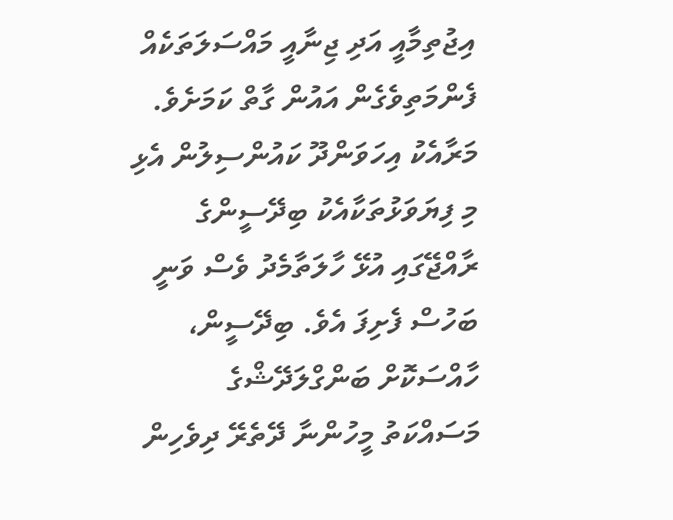އިޖުތިމާއީ އަދި ޖިނާއީ މައްސަލަތަކެއް ފެންމަތިވެގެން އައުން ގާތް ކަމަށެވެ.
މަރާއެކު އިހަވަންދޫ ކައުންސިލުން އެޅި މި ފިޔަވަޅުތަކާއެކު ބިދޭސީންގެ ރާއްޖޭގައި އުޅޭ ހާލަތާމެދު ވެސް ވަނީ ބަހުސް ފެށިފަ އެވެ. ބިދޭސީން، ހާއްސަކޮށް ބަންގްލަދޭޝްގެ މަސައްކަތު މީހުންނާ ދޭތެރޭ ދިވެހިން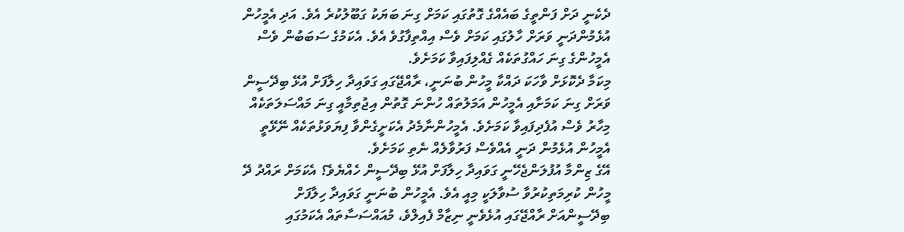ދެކެނީ ދަށް ފަންތީގެ ބައެއްގެ ގޮތުގައި ކަމަށް ގިނަ ބަޔަކު ގަބޫލުކުރެ އެވެ. އަދި އެމީހުން އުޅެމުންދަނީ ވަރަށް ހާލުގައި ކަމަށް ވެސް އިއްތިފާގުވެ އެވެ. އެކަމުގެ ސަބަބުން ވެސް އެމީހުންގެ ގިނަ ހައްގުތަކެއް ގެއްލިފައިވާ ކަމަށެވެ.
މިކަމާ ދެކޮޅަށް ވާހަކަ ދައްކާ މީހުން ބުނަނީ، ރާއްޖޭގައި ގަވައިދާ ހިލާފަށް އުޅޭ ބިދޭސީން ވަރަށް ގިނަ ކަމަށާއި އެމީހުން އަމަލުތައް ހުންނަ ގޮތުން އިޖުތިމާއީ ގިނަ މައްސަލަތަކެއް މިހާރު ވެސް އުފެދިފައިވާ ކަމަށެވެ. އެމީހުންނާމެދު އެކަށީގެންވާ ފިޔަވަޅުތަކެއް ނޭޅޭތީ އެމީހުން އުޅެމުން ދަނީ އެއްވެސް ފަރުވާލެއް ނެތި ކަމަށެވެ.
އޭގެ ޒިންމާ އުފުލަންޖެހޭނީ ގަވައިދާ ހިލާފަށް އުޅޭ ބިދޭސީން ހެއްޔެވެ؟ އެކަމަށް ރައްދު ދޭ މީހުން ކުރިމަތިކުރުވާ ސުވާލަކީ މިއީ އެވެ. އެމީހުން ބުނަނީ ގަވައިދާ ހިލާފަށް ބިދޭސީންއަށް ރާއްޖޭގައި އުޅެވެނީ ނިޒާމް ފެއިލްވެ، މުއައްސަސާތައް އެކަމުގައި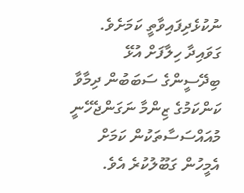ނުކުޅެދިފައިވާތީ ކަމަށެވެ. ގަވައިދާ ހިލާފަށް އުޅޭ ބިދޭސީންގެ ސަބަބުން ދިމާވާ ކަންކަމުގެ ޒިންމާ ނަގަންޖެހޭނީ މުއައްސަސާތަކުން ކަމަށް އެމީހުން ގަބޫލުކުރެ އެވެ.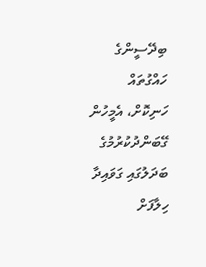ބިދޭސީންގެ ހައްގުތައް ހަނިކޮށް، އެމީހުން ގޭބަންދުކުރުމުގެ ބަދަލުގައި ގަވައިދާ ހިލާފަށް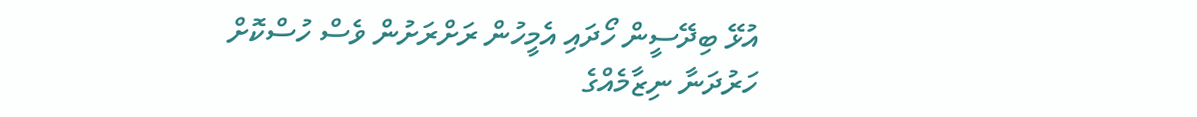އުޅޭ ބިދޭސީން ހޯދައި އެމީހުން ރަށްރަށުން ވެސް ހުސްކޮށް ހަރުދަނާ ނިޒާމެއްގެ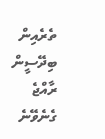ތެރެއިން ބިދޭސީން ރާއްޖެ ގެނެވޭނެ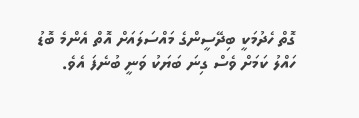ގޮތް ހެދުމަކީ ބިދޭސީންގެ މައްސަލައަށް އޮތް އެންމެ ބޮޑު ހައްލު ކަމަށް ވެސް ގިނަ ބަޔަކު ވަނީ ބުނެފަ އެވެ.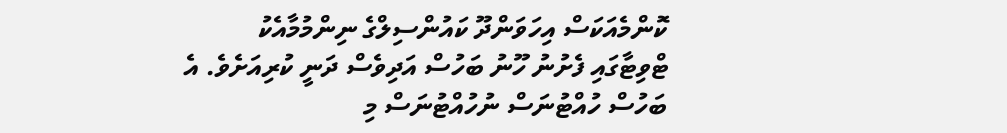ކޮންމެއަކަސް އިހަވަންދޫ ކައުންސިލްގެ ނިންމުމާއެކު ޓްވިޓާގައި ފެށުނު ހޫނު ބަހުސް އަދިވެސް ދަނީ ކުރިއަށެވެ. އެ ބަހުސް ހުއްޓުނަސް ނުހުއްޓުނަސް މި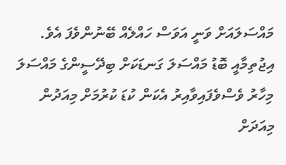މައްސަލައަށް ވަނީ އަވަސް ހައްލެއް ބޭނުންވެފަ އެވެ. އިޖުތިމާއީ ބޮޑު މައްސަލަ ގަނޑަކަށް ބިދޭސީންގެ މައްސަލަ މިހާރު ވެސްވެފައިވާއިރު އެކަން ކުޑަ ކުރުމަށް މިއަދުން މިއަދަށް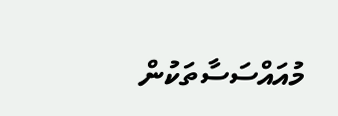މުއައްސަސާތަކުން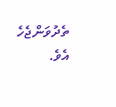ތެދުވަންޖެހެ އެވެ.